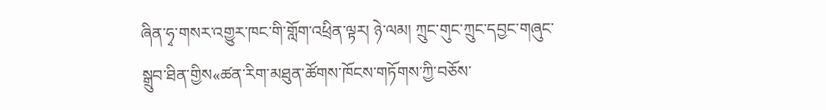ཞིན་ཧྭ་གསར་འགྱུར་ཁང་གི་གློག་འཕྲིན་ལྟར། ཉེ་ལམ། ཀྲུང་གུང་ཀྲུང་དབྱང་གཞུང་སྒྲུབ་ཐིན་གྱིས«ཚན་རིག་མཐུན་ཚོགས་ཁོངས་གཏོགས་ཀྱི་བཅོས་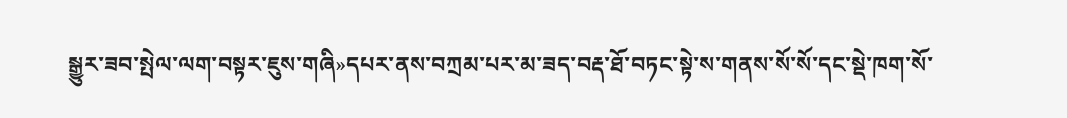སྒྱུར་ཟབ་སྤེལ་ལག་བསྟར་ཇུས་གཞི»དཔར་ནས་བཀྲམ་པར་མ་ཟད་བརྡ་ཐོ་བཏང་སྟེ་ས་གནས་སོ་སོ་དང་སྡེ་ཁག་སོ་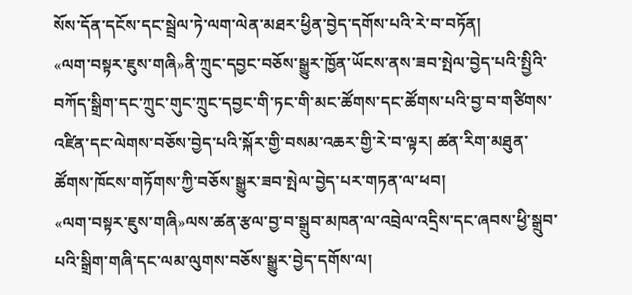སོས་དོན་དངོས་དང་སྦྲེལ་ཏེ་ལག་ལེན་མཐར་ཕྱིན་བྱེད་དགོས་པའི་རེ་བ་བཏོན།
«ལག་བསྟར་ཇུས་གཞི»ནི་ཀྲུང་དབྱང་བཅོས་སྒྱུར་ཁྱོན་ཡོངས་ནས་ཟབ་སྤེལ་བྱེད་པའི་སྤྱིའི་བཀོད་སྒྲིག་དང་ཀྲུང་གུང་ཀྲུང་དབྱང་གི་ཏང་གི་མང་ཚོགས་དང་ཚོགས་པའི་བྱ་བ་གཙིགས་འཛིན་དང་ལེགས་བཅོས་བྱེད་པའི་སྐོར་གྱི་བསམ་འཆར་གྱི་རེ་བ་ལྟར། ཚན་རིག་མཐུན་ཚོགས་ཁོངས་གཏོགས་ཀྱི་བཅོས་སྒྱུར་ཟབ་སྤེལ་བྱེད་པར་གཏན་ལ་ཕབ།
«ལག་བསྟར་ཇུས་གཞི»ལས་ཚན་རྩལ་བྱ་བ་སྒྲུབ་མཁན་ལ་འབྲེལ་འདྲིས་དང་ཞབས་ཕྱི་སྒྲུབ་པའི་སྒྲིག་གཞི་དང་ལམ་ལུགས་བཅོས་སྒྱུར་བྱེད་དགོས་ལ།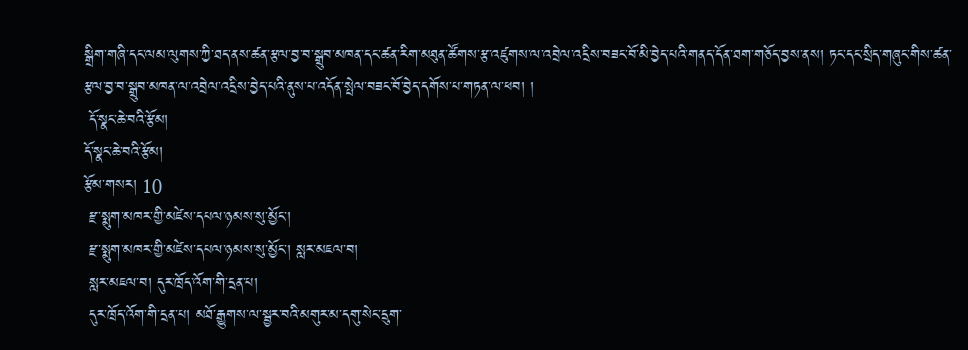སྒྲིག་གཞི་དང་ལམ་ལུགས་ཀྱི་ཐད་ནས་ཚན་རྩལ་བྱ་བ་སྒྲུབ་མཁན་དང་ཚན་རིག་མཐུན་ཚོགས་རྩ་འཛུགས་ལ་འབྲེལ་འདྲིས་བཟང་བོ་མི་བྱེད་པའི་གནད་དོན་ཐག་གཅོད་བྱས་ནས། ཏང་དང་སྲིད་གཞུང་གིས་ཚན་རྩལ་བྱ་བ་སྒྲུབ་མཁན་ལ་འབྲེལ་འདྲིས་བྱེད་པའི་ནུས་པ་འདོན་སྤེལ་བཟང་བོ་བྱེད་དགོས་པ་གཏན་ལ་ཕབ། །
 དོ་སྣང་ཆེ་བའི་རྩོམ།
དོ་སྣང་ཆེ་བའི་རྩོམ།
རྩོམ་གསར། 10
 རྫ་སྨུག་མཁར་གྱི་མཛེས་དཔལ་ཉམས་སུ་མྱོང་།
 རྫ་སྨུག་མཁར་གྱི་མཛེས་དཔལ་ཉམས་སུ་མྱོང་། སླར་མཇལ་བ།
 སླར་མཇལ་བ། དུར་ཁྲོད་འོག་གི་དྲན་པ།
 དུར་ཁྲོད་འོག་གི་དྲན་པ། མཐོ་རྒྱུགས་ལ་སྦྱར་བའི་མགུར་མ་དགུ་སེང་དྲུག་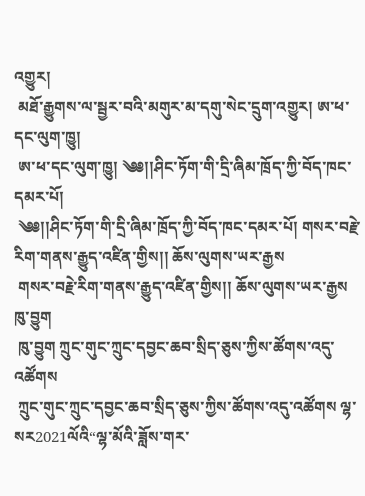འགྱུར།
 མཐོ་རྒྱུགས་ལ་སྦྱར་བའི་མགུར་མ་དགུ་སེང་དྲུག་འགྱུར། ཨ་ཕ་དང་ལུག་ཁྱུ།
 ཨ་ཕ་དང་ལུག་ཁྱུ། ༄༅།།ཤིང་ཏོག་གི་དྲི་ཞིམ་ཁྲོད་ཀྱི་བོད་ཁང་དམར་པོ།
 ༄༅།།ཤིང་ཏོག་གི་དྲི་ཞིམ་ཁྲོད་ཀྱི་བོད་ཁང་དམར་པོ། གསར་བརྗེ་རིག་གནས་རྒྱུད་འཛིན་གྱིས།། ཆོས་ལུགས་ཡར་རྒྱས
 གསར་བརྗེ་རིག་གནས་རྒྱུད་འཛིན་གྱིས།། ཆོས་ལུགས་ཡར་རྒྱས ཁུ་བྱུག
 ཁུ་བྱུག ཀྲུང་གུང་ཀྲུང་དབྱང་ཆབ་སྲིད་ཅུས་ཀྱིས་ཚོགས་འདུ་འཚོགས
 ཀྲུང་གུང་ཀྲུང་དབྱང་ཆབ་སྲིད་ཅུས་ཀྱིས་ཚོགས་འདུ་འཚོགས ལྷ་སར2021ལོའི“ལྷ་མོའི་ཟློས་གར་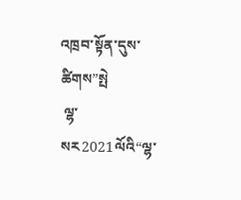འཁྲབ་སྟོན་དུས་ཚིགས”སྤེ
 ལྷ་སར2021ལོའི“ལྷ་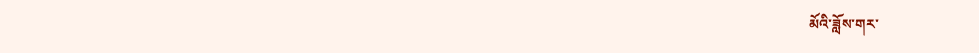མོའི་ཟློས་གར་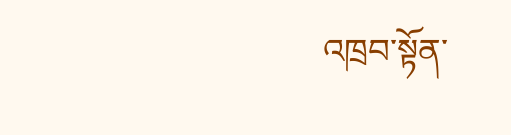འཁྲབ་སྟོན་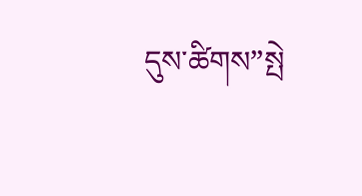དུས་ཚིགས”སྤེ